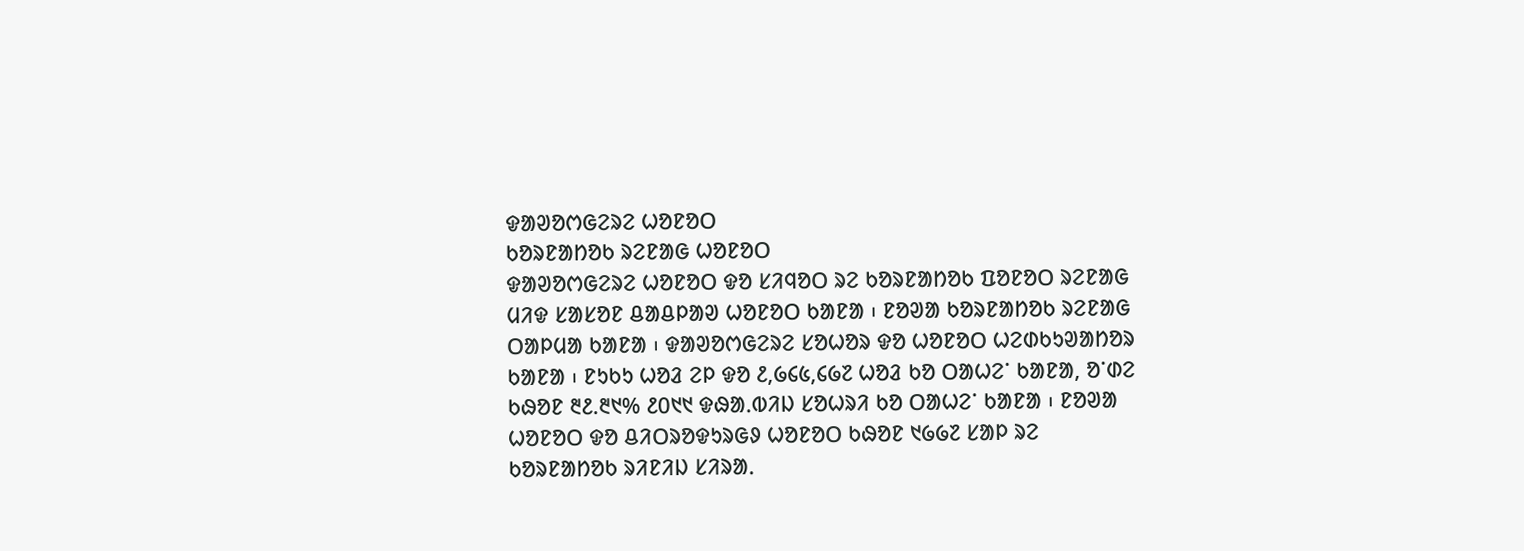ᱫᱟᱣᱚᱬᱜᱮᱨᱮ ᱦᱚᱱᱚᱛ
ᱠᱚᱨᱱᱟᱴᱚᱠ ᱨᱮᱱᱟᱜ ᱦᱚᱱᱚᱛ
ᱫᱟᱣᱚᱬᱜᱮᱨᱮ ᱦᱚᱱᱚᱛ ᱫᱚ ᱥᱤᱧᱚᱛ ᱨᱮ ᱠᱚᱨᱱᱟᱴᱚᱠ ᱯᱚᱱᱚᱛ ᱨᱮᱱᱟᱜ ᱢᱤᱫ ᱥᱟᱥᱚᱱ ᱪᱟᱪᱞᱟᱣ ᱦᱚᱱᱚᱛ ᱠᱟᱱᱟ ᱾ ᱱᱚᱣᱟ ᱠᱚᱨᱱᱟᱴᱚᱠ ᱨᱮᱱᱟᱜ ᱛᱟᱞᱢᱟ ᱠᱟᱱᱟ ᱾ ᱫᱟᱣᱚᱬᱜᱮᱨᱮ ᱥᱚᱦᱚᱨ ᱫᱚ ᱦᱚᱱᱚᱛ ᱦᱮᱰᱠᱩᱣᱟᱴᱚᱨ ᱠᱟᱱᱟ ᱾ ᱱᱩᱠᱩ ᱦᱚᱲ ᱮᱞ ᱫᱚ ᱒,᱙᱔᱕,᱔᱙᱗ ᱦᱚᱲ ᱠᱚ ᱛᱟᱦᱮᱸ ᱠᱟᱱᱟ, ᱚᱸᱰᱮ ᱠᱷᱚᱱ ᱓᱒.᱓᱑% ᱒᱐᱑᱑ ᱫᱷᱟᱹᱵᱤᱡ ᱥᱚᱦᱨᱤ ᱠᱚ ᱛᱟᱦᱮᱸ ᱠᱟᱱᱟ ᱾ ᱱᱚᱣᱟ ᱦᱚᱱᱚᱛ ᱫᱚ ᱪᱤᱛᱨᱚᱫᱩᱨᱜᱽ ᱦᱚᱱᱚᱛ ᱠᱷᱚᱱ ᱑᱙᱙᱗ ᱥᱟᱞ ᱨᱮ ᱠᱚᱨᱱᱟᱴᱚᱠ ᱨᱤᱱᱤᱡ ᱥᱤᱨᱟᱹ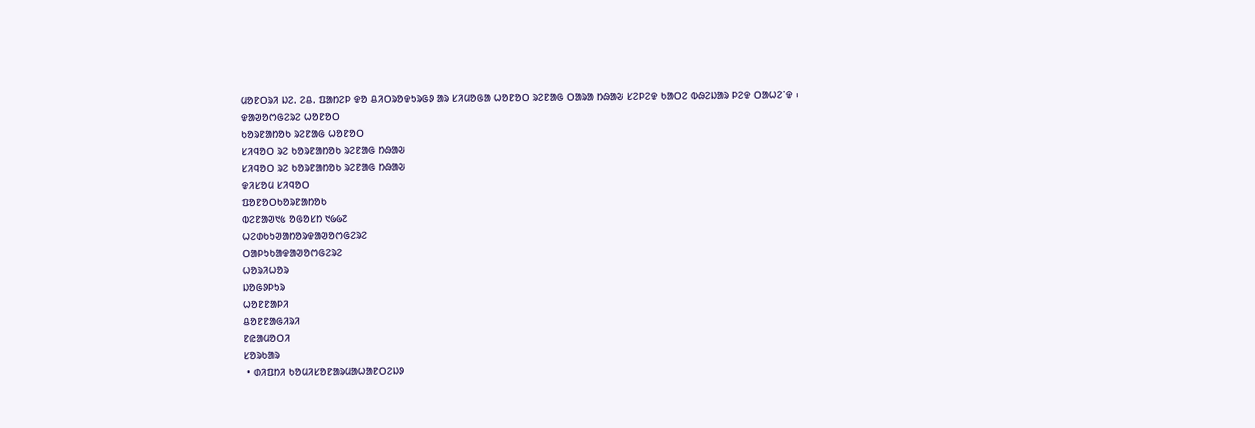ᱢᱚᱱᱛᱨᱤ ᱡᱮ. ᱮᱪ. ᱯᱟᱴᱮᱞ ᱫᱚ ᱪᱤᱛᱨᱚᱫᱩᱨᱜᱽ ᱟᱨ ᱥᱤᱢᱚᱜᱟ ᱦᱚᱱᱚᱛ ᱨᱮᱱᱟᱜ ᱛᱟᱨᱟ ᱴᱷᱟᱶ ᱥᱮᱞᱮᱫ ᱠᱟᱛᱮ ᱵᱷᱮᱡᱟᱨ ᱞᱮᱫ ᱛᱟᱦᱮᱸᱫ ᱾
ᱫᱟᱣᱚᱬᱜᱮᱨᱮ ᱦᱚᱱᱚᱛ
ᱠᱚᱨᱱᱟᱴᱚᱠ ᱨᱮᱱᱟᱜ ᱦᱚᱱᱚᱛ
ᱥᱤᱧᱚᱛ ᱨᱮ ᱠᱚᱨᱱᱟᱴᱚᱠ ᱨᱮᱱᱟᱜ ᱴᱷᱟᱶ
ᱥᱤᱧᱚᱛ ᱨᱮ ᱠᱚᱨᱱᱟᱴᱚᱠ ᱨᱮᱱᱟᱜ ᱴᱷᱟᱶ
ᱫᱤᱥᱚᱢ ᱥᱤᱧᱚᱛ
ᱯᱚᱱᱚᱛᱠᱚᱨᱱᱟᱴᱚᱠ
ᱵᱮᱱᱟᱣ᱑᱕ ᱚᱜᱚᱥᱴ ᱑᱙᱙᱗
ᱦᱮᱰᱠᱩᱣᱟᱴᱚᱨᱫᱟᱣᱚᱬᱜᱮᱨᱮ
ᱛᱟᱞᱩᱠᱟᱫᱟᱣᱚᱬᱜᱮᱨᱮ
ᱦᱚᱨᱤᱦᱚᱨ
ᱡᱚᱜᱽᱞᱩᱨ
ᱦᱚᱱᱱᱟᱞᱤ
ᱪᱚᱱᱱᱟᱜᱤᱨᱤ
ᱱᱭᱟᱢᱚᱛᱤ
ᱥᱚᱨᱠᱟᱨ
 • ᱰᱤᱯᱴᱤ ᱠᱚᱢᱤᱥᱚᱱᱟᱨᱢᱟᱦᱟᱱᱛᱮᱡᱽ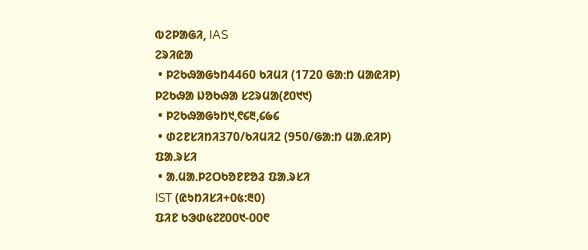ᱵᱮᱞᱟᱜᱤ, IAS
ᱮᱨᱤᱭᱟ
 • ᱞᱮᱠᱷᱟᱜᱩᱴ4460 ᱠᱤᱢᱤ (1720 ᱜᱟᱺᱴ ᱢᱟᱭᱤᱞ)
ᱞᱮᱠᱷᱟ ᱡᱚᱠᱷᱟ ᱥᱮᱨᱢᱟ(᱒᱐᱑᱑)
 • ᱞᱮᱠᱷᱟᱜᱩᱴ᱑,᱖᱔᱓,᱔᱙᱔
 • ᱰᱮᱱᱥᱤᱴᱤ370/ᱠᱤᱢᱤ2 (950/ᱜᱟᱺᱴ ᱢᱟᱹᱭᱤᱞ)
ᱯᱟᱹᱨᱥᱤ
 • ᱟᱹᱢᱟᱹᱞᱮᱛᱠᱚᱱᱱᱚᱲ ᱯᱟᱹᱨᱥᱤ
IST (ᱭᱩᱴᱤᱥᱤ+᱐᱕:᱓᱐)
ᱯᱤᱱ ᱠᱳᱰ᱕᱗᱗᱐᱐᱑-᱐᱐᱖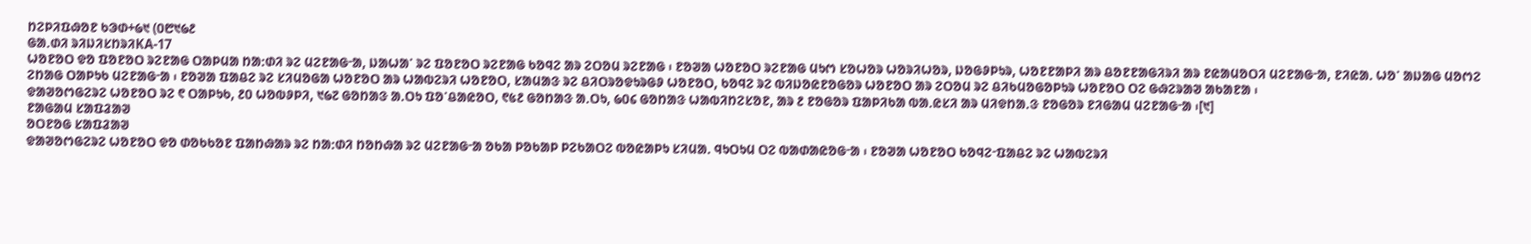ᱴᱮᱞᱤᱯᱷᱚᱱ ᱠᱳᱰ+᱙᱑ (᱐᱘᱑᱙᱒
ᱜᱟᱹᱰᱤ ᱨᱤᱡᱤᱥᱴᱨᱤKA-17
ᱦᱚᱱᱚᱛ ᱫᱚ ᱯᱚᱱᱚᱛ ᱨᱮᱱᱟᱜ ᱛᱟᱞᱢᱟ ᱴᱟᱺᱰᱤ ᱨᱮ ᱢᱮᱱᱟᱜᱼᱟ, ᱡᱟᱦᱟᱸ ᱨᱮ ᱯᱚᱱᱚᱛ ᱨᱮᱱᱟᱜ ᱠᱚᱧᱮ ᱟᱨ ᱮᱛᱚᱢ ᱨᱮᱱᱟᱜ ᱾ ᱱᱚᱣᱟ ᱦᱚᱱᱚᱛ ᱨᱮᱱᱟᱜ ᱢᱩᱬ ᱥᱚᱦᱚᱨ ᱦᱚᱨᱤᱦᱚᱨ, ᱡᱚᱜᱽᱞᱩᱨ, ᱦᱚᱱᱱᱟᱞᱤ ᱟᱨ ᱪᱚᱱᱱᱟᱜᱤᱨᱤ ᱟᱨ ᱱᱭᱟᱢᱚᱛᱤ ᱢᱮᱱᱟᱜᱼᱟ, ᱱᱤᱭᱟᱹ ᱦᱚᱸ ᱟᱡᱟᱜ ᱢᱚᱬᱮ ᱮᱴᱟᱜ ᱛᱟᱞᱩᱠ ᱢᱮᱱᱟᱜᱼᱟ ᱾ ᱱᱚᱣᱟ ᱯᱟᱪᱮ ᱨᱮ ᱥᱤᱢᱚᱜᱟ ᱦᱚᱱᱚᱛ ᱟᱨ ᱦᱟᱵᱮᱨᱤ ᱦᱚᱱᱚᱛ, ᱥᱟᱢᱟᱝ ᱨᱮ ᱪᱤᱛᱨᱚᱫᱩᱨᱜᱽ ᱦᱚᱱᱚᱛ, ᱠᱚᱧᱮ ᱨᱮ ᱵᱤᱡᱚᱭᱱᱚᱜᱚᱨ ᱦᱚᱱᱚᱛ ᱟᱨ ᱮᱛᱚᱢ ᱨᱮ ᱪᱤᱠᱢᱚᱜᱚᱞᱩᱨ ᱦᱚᱱᱚᱛ ᱛᱮ ᱜᱷᱮᱨᱟᱣ ᱟᱠᱟᱱᱟ ᱾
ᱫᱟᱣᱚᱬᱜᱮᱨᱮ ᱦᱚᱱᱚᱛ ᱨᱮ ᱖ ᱛᱟᱞᱩᱠ, ᱒᱐ ᱦᱚᱵᱽᱞᱤ, ᱑᱙᱗ ᱜᱚᱴᱟᱝ ᱟᱹᱛᱩ ᱯᱚᱸᱪᱟᱭᱚᱛ, ᱖᱕᱒ ᱜᱚᱴᱟᱝ ᱟᱹᱛᱩ, ᱙᱐᱔ ᱜᱚᱴᱟᱝ ᱦᱟᱵᱤᱴᱮᱥᱚᱱ, ᱟᱨ ᱒ ᱱᱚᱜᱚᱨ ᱯᱟᱞᱤᱠᱟ ᱵᱟᱹᱭᱥᱤ ᱟᱨ ᱢᱤᱫᱴᱟᱹᱝ ᱱᱚᱜᱚᱨ ᱱᱤᱜᱟᱢ ᱢᱮᱱᱟᱜᱼᱟ ᱾[᱑]
ᱱᱟᱜᱟᱢ ᱥᱟᱯᱲᱟᱣ
ᱚᱛᱱᱚᱜ ᱥᱟᱯᱲᱟᱣ
ᱫᱟᱣᱚᱬᱜᱮᱨᱮ ᱦᱚᱱᱚᱛ ᱫᱚ ᱰᱚᱠᱠᱚᱱ ᱯᱟᱴᱷᱟᱨ ᱨᱮ ᱴᱟᱺᱰᱤ ᱴᱚᱴᱷᱟ ᱨᱮ ᱢᱮᱱᱟᱜᱼᱟ ᱚᱠᱟ ᱞᱚᱠᱟᱞ ᱞᱮᱠᱟᱛᱮ ᱵᱚᱭᱟᱞᱩ ᱥᱤᱢᱟᱹ ᱧᱩᱛᱩᱢ ᱛᱮ ᱵᱟᱰᱟᱭᱚᱜᱼᱟ ᱾ ᱱᱚᱣᱟ ᱦᱚᱱᱚᱛ ᱠᱚᱧᱮᱼᱯᱟᱪᱮ ᱨᱮ ᱦᱟᱵᱮᱨᱤ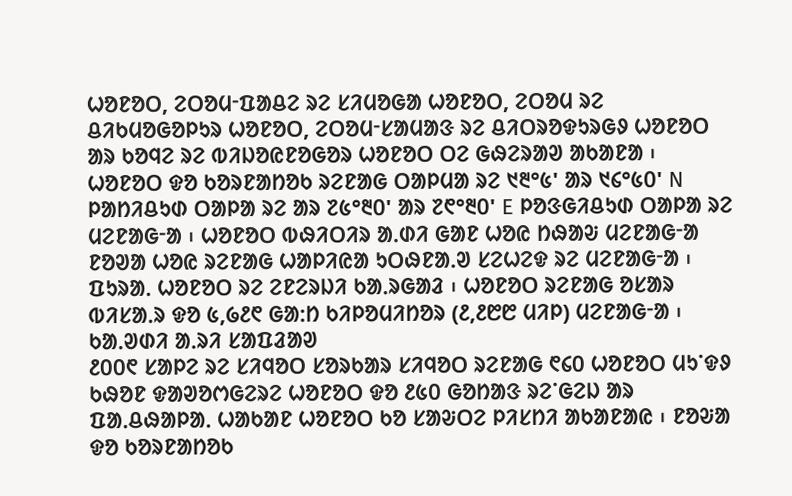ᱦᱚᱱᱚᱛ, ᱮᱛᱚᱢᱼᱯᱟᱪᱮ ᱨᱮ ᱥᱤᱢᱚᱜᱟ ᱦᱚᱱᱚᱛ, ᱮᱛᱚᱢ ᱨᱮ ᱪᱤᱠᱢᱚᱜᱚᱞᱩᱨ ᱦᱚᱱᱚᱛ, ᱮᱛᱚᱢᱼᱥᱟᱢᱟᱝ ᱨᱮ ᱪᱤᱛᱨᱚᱫᱩᱨᱜᱽ ᱦᱚᱱᱚᱛ ᱟᱨ ᱠᱚᱧᱮ ᱨᱮ ᱵᱤᱡᱚᱭᱱᱚᱜᱚᱨ ᱦᱚᱱᱚᱛ ᱛᱮ ᱜᱷᱮᱨᱟᱣ ᱟᱠᱟᱱᱟ ᱾ ᱦᱚᱱᱚᱛ ᱫᱚ ᱠᱚᱨᱱᱟᱴᱚᱠ ᱨᱮᱱᱟᱜ ᱛᱟᱞᱢᱟ ᱨᱮ ᱑᱓°᱕' ᱟᱨ ᱑᱔°᱕᱐' N ᱞᱟᱴᱤᱪᱩᱰ ᱛᱟᱞᱟ ᱨᱮ ᱟᱨ ᱗᱕°᱓᱐' ᱟᱨ ᱗᱖°᱓᱐' E ᱞᱚᱝᱜᱤᱪᱩᱰ ᱛᱟᱞᱟ ᱨᱮ ᱢᱮᱱᱟᱜᱼᱟ ᱾ ᱦᱚᱱᱚᱛ ᱵᱷᱤᱛᱤᱨ ᱟᱹᱰᱤ ᱜᱟᱱ ᱦᱚᱭ ᱴᱷᱟᱶ ᱢᱮᱱᱟᱜᱼᱟ ᱱᱚᱣᱟ ᱦᱚᱭ ᱨᱮᱱᱟᱜ ᱦᱟᱞᱤᱭᱟ ᱩᱛᱷᱱᱟᱹᱣ ᱥᱮᱦᱮᱫ ᱨᱮ ᱢᱮᱱᱟᱜᱼᱟ ᱾ ᱯᱩᱨᱟᱹ ᱦᱚᱱᱚᱛ ᱨᱮ ᱮᱱᱮᱨᱡᱤ ᱠᱟᱹᱨᱜᱟᱲ ᱾ ᱦᱚᱱᱚᱛ ᱨᱮᱱᱟᱜ ᱚᱥᱟᱨ ᱵᱤᱥᱟᱹᱨ ᱫᱚ ᱕,᱙᱒᱖ ᱜᱟᱺᱴ ᱠᱤᱞᱚᱢᱤᱴᱚᱨ (᱒,᱒᱘᱘ ᱢᱤᱞ) ᱢᱮᱱᱟᱜᱼᱟ ᱾
ᱠᱟᱹᱣᱰᱤ ᱟᱹᱨᱤ ᱥᱟᱯᱲᱟᱣ
᱒᱐᱐᱖ ᱥᱟᱞᱮ ᱨᱮ ᱥᱤᱧᱚᱛ ᱥᱚᱨᱠᱟᱨ ᱥᱤᱧᱚᱛ ᱨᱮᱱᱟᱜ ᱖᱔᱐ ᱦᱚᱱᱚᱛ ᱢᱩᱸᱫᱽ ᱠᱷᱚᱱ ᱫᱟᱣᱚᱬᱜᱮᱨᱮ ᱦᱚᱱᱚᱛ ᱫᱚ ᱒᱕᱐ ᱜᱚᱴᱟᱝ ᱨᱮᱸᱜᱮᱡ ᱟᱨ ᱯᱟᱹᱪᱷᱟᱞᱟᱹ ᱦᱟᱠᱟᱱ ᱦᱚᱱᱚᱛ ᱠᱚ ᱥᱟᱶᱛᱮ ᱞᱤᱥᱴᱤ ᱟᱠᱟᱱᱟᱭ ᱾ ᱱᱚᱶᱟ ᱫᱚ ᱠᱚᱨᱱᱟᱴᱚᱠ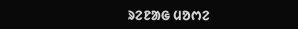ᱨᱮᱱᱟᱜ ᱢᱚᱬᱮ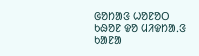ᱜᱚᱴᱟᱝ ᱦᱚᱱᱚᱛ ᱠᱷᱚᱱ ᱫᱚ ᱢᱤᱫᱴᱟᱹᱝ ᱠᱟᱱᱟ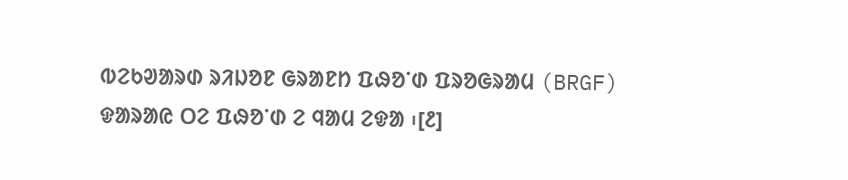ᱵᱮᱠᱣᱟᱨᱰ ᱨᱤᱡᱚᱱ ᱜᱨᱟᱱᱴ ᱯᱷᱚᱸᱰ ᱯᱨᱚᱜᱨᱟᱢ (BRGF) ᱫᱟᱨᱟᱭ ᱛᱮ ᱯᱷᱚᱸᱰ ᱮ ᱧᱟᱢ ᱮᱫᱟ ᱾[᱒]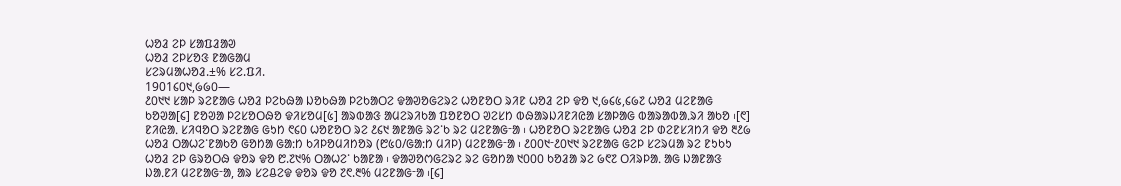ᱦᱚᱲ ᱮᱞ ᱥᱟᱯᱲᱟᱣ
ᱦᱚᱲ ᱮᱞᱥᱚᱝ ᱱᱟᱜᱟᱢ
ᱥᱮᱨᱢᱟᱦᱚᱲ.±% ᱥᱮ.ᱯᱤ.
1901᱔᱐᱑,᱙᱙᱐—
᱒᱐᱑᱑ ᱥᱟᱞ ᱨᱮᱱᱟᱜ ᱦᱚᱲ ᱞᱮᱠᱷᱟ ᱡᱚᱠᱷᱟ ᱞᱮᱠᱟᱛᱮ ᱫᱟᱣᱚᱜᱮᱨᱮ ᱦᱚᱱᱚᱛ ᱨᱤᱱ ᱦᱚᱲ ᱮᱞ ᱫᱚ ᱑,᱙᱔᱕,᱔᱙᱗ ᱦᱚᱲ ᱢᱮᱱᱟᱜ ᱠᱚᱣᱟ[᱔] ᱱᱚᱣᱟ ᱞᱮᱥᱚᱛᱷᱚ ᱫᱤᱥᱚᱢ[᱕] ᱟᱨᱵᱟᱝ ᱟᱢᱮᱨᱤᱠᱟ ᱯᱚᱱᱚᱛ ᱣᱮᱥᱴ ᱵᱷᱟᱨᱡᱤᱱᱤᱭᱟ ᱥᱟᱞᱟᱜ ᱵᱟᱨᱟᱵᱟᱹᱨᱤ ᱟᱠᱚ ᱾[᱖] ᱱᱤᱭᱟᱹ ᱥᱤᱧᱚᱛ ᱨᱮᱱᱟᱜ ᱜᱩᱴ ᱖᱔᱐ ᱦᱚᱱᱚᱛ ᱨᱮ ᱒᱔᱑ ᱟᱱᱟᱜ ᱨᱮᱸᱠ ᱨᱮ ᱢᱮᱱᱟᱜᱼᱟ ᱾ ᱦᱚᱱᱚᱛ ᱨᱮᱱᱟᱜ ᱦᱚᱲ ᱮᱞ ᱰᱮᱱᱥᱤᱴᱤ ᱫᱚ ᱓᱒᱙ ᱦᱚᱲ ᱛᱟᱦᱮᱸᱱᱟᱠᱚ ᱜᱚᱴᱟ ᱜᱟᱺᱴ ᱠᱤᱞᱚᱢᱤᱴᱚᱨ (᱘᱕᱐/ᱜᱟᱺᱴ ᱢᱤᱞ) ᱢᱮᱱᱟᱜᱼᱟ ᱾ ᱒᱐᱐᱑ᱼ᱒᱐᱑᱑ ᱨᱮᱱᱟᱜ ᱜᱮᱞ ᱥᱮᱨᱢᱟ ᱨᱮ ᱱᱩᱠᱩ ᱦᱚᱲ ᱮᱞ ᱜᱨᱚᱛᱷ ᱫᱚᱨ ᱫᱚ ᱘.᱗᱑% ᱛᱟᱦᱮᱸ ᱠᱟᱱᱟ ᱾ ᱫᱟᱣᱚᱬᱜᱮᱨᱮ ᱨᱮ ᱜᱚᱴᱟ ᱑᱐᱐᱐ ᱠᱚᱲᱟ ᱨᱮ ᱙᱖᱗ ᱛᱤᱨᱞᱟᱹ ᱟᱜ ᱡᱟᱱᱟᱝ ᱡᱟᱹᱱᱤ ᱢᱮᱱᱟᱜᱼᱟ, ᱟᱨ ᱥᱮᱪᱮᱫ ᱫᱚᱨ ᱫᱚ ᱗᱖.᱓% ᱢᱮᱱᱟᱜᱼᱟ ᱾[᱔]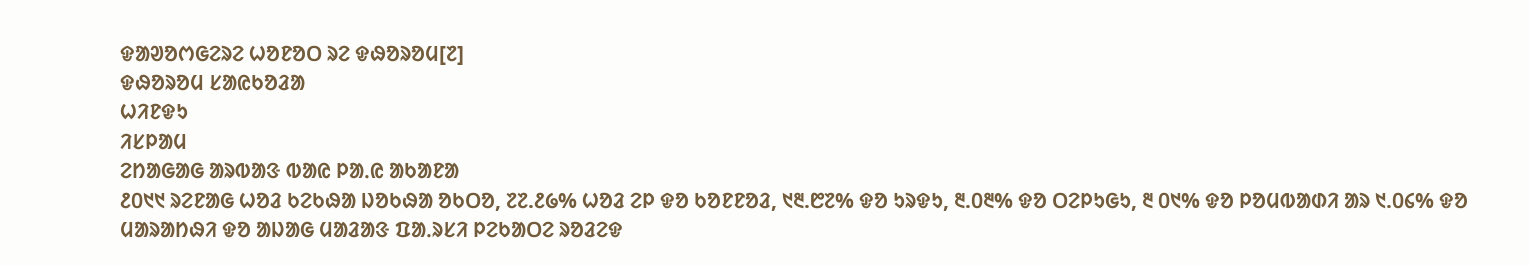ᱫᱟᱣᱚᱬᱜᱮᱨᱮ ᱦᱚᱱᱚᱛ ᱨᱮ ᱫᱷᱚᱨᱚᱢ[᱗]
ᱫᱷᱚᱨᱚᱢ ᱥᱟᱭᱠᱚᱲᱟ
ᱦᱤᱱᱫᱩ
ᱤᱥᱞᱟᱢ
ᱮᱴᱟᱜᱟᱜ ᱟᱨᱵᱟᱝ ᱵᱟᱭ ᱞᱟᱹᱭ ᱟᱠᱟᱱᱟ
᱒᱐᱑᱑ ᱨᱮᱱᱟᱜ ᱦᱚᱲ ᱠᱮᱠᱷᱟ ᱡᱚᱠᱷᱟ ᱚᱠᱛᱚ, ᱗᱗.᱒᱙% ᱦᱚᱲ ᱮᱞ ᱫᱚ ᱠᱚᱱᱱᱚᱲ, ᱑᱓.᱘᱗% ᱫᱚ ᱩᱨᱫᱩ, ᱓.᱐᱓% ᱫᱚ ᱛᱮᱞᱩᱜᱩ, ᱓ ᱐᱑% ᱫᱚ ᱞᱚᱢᱵᱟᱰᱤ ᱟᱨ ᱑.᱐᱔% ᱫᱚ ᱢᱟᱨᱟᱴᱷᱤ ᱫᱚ ᱟᱡᱟᱜ ᱢᱟᱲᱟᱝ ᱯᱟᱹᱨᱥᱤ ᱞᱮᱠᱟᱛᱮ ᱨᱚᱲᱮᱫ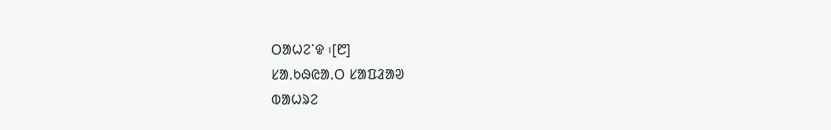ᱛᱟᱦᱮᱸᱫ ᱾[᱘]
ᱥᱟᱹᱠᱷᱭᱟᱹᱛ ᱥᱟᱯᱲᱟᱣ
ᱵᱟᱦᱨᱮ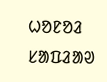ᱦᱚᱱᱚᱲ ᱥᱟᱯᱲᱟᱣ